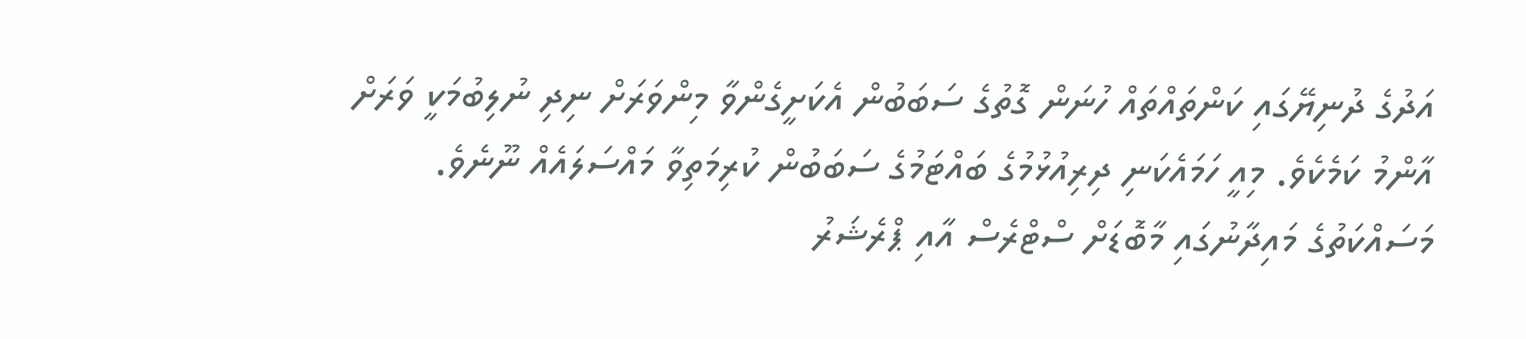އަދުގެ ދުނިޔޭގައި ކަންތައްތައް ހުނަން ގޮތުގެ ސަބަބުން އެކަށީގެންވާ މިންވަރަށް ނިދި ނުލިބުމަކީ ވަރަށް އާންމު ކަމެކެވެ. މިއީ ހަމައެކަނި ދިރިއުޅުމުގެ ބައްޓަމުގެ ސަބަބުން ކުރިމަތިވާ މައްސަލައެއް ނޫނެވެ.
މަސައްކަތުގެ މައިދާނުގައި މާބޮޑަށް ސްޓްރެސް އާއި ޕްރެޝަރު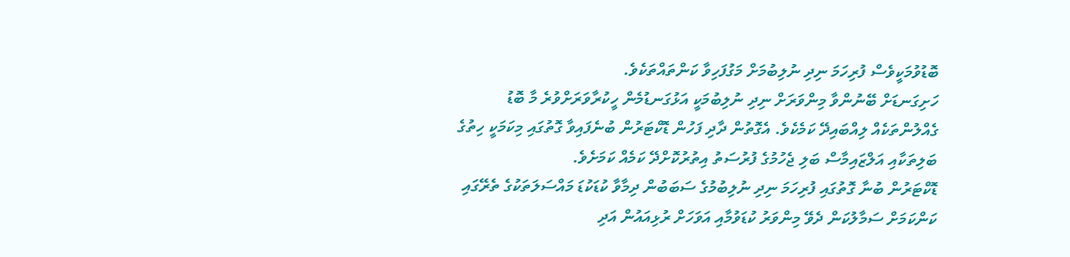ބޮޑުވުމަކީވެސް ފުރިހަމަ ނިދި ނުލިބުމަށް މަގުފަހިވާ ކަންތައްތަކެވެ.
ހަށިގަނޑަށް ބޭނުންވާ މިންވަރަށް ނިދި ނުލިބުމަކީ އަޅުގަނޑުމެން ހީކުރާވަރަށްވުރެ މާ ބޮޑު ގެއްލުންތަކެއް ލިއްބައިދޭ ކަމެކެވެ. އެގޮތުން ދާދި ފަހުން ޑޮކްޓަރުން ބުނެފައިވާ ގޮތުގައި މިކަމަކީ ހިތުގެ ބަލިތަކާއި އަލްޒައިމާސް ބަލި ޖެހުމުގެ ފުރުސަތު އިތުރުކޮށްދޭ ކަމެއް ކަމަށެވެ.
ޑޮކްޓަރުން ބުނާ ގޮތުގައި ފުރިހަމަ ނިދި ނުލިބުމުގެ ސަބަބުން ދިމާވާ ކުޑަކުޑަ މައްސަލަތަކުގެ ތެރޭގައި ކަންކަމަށް ސަމާލުކަން ދެވޭ މިންވަރު ކުޑަވުމާއި އަވަހަށް ރުޅިއައުން އަދި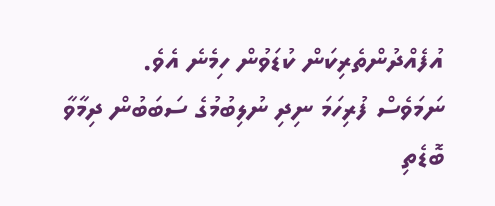އުފެއްދުންތެރިކަން ކުޑަވުން ހިމެނެ އެވެ.
ނަމަވެސް ފުރިހަމަ ނިދި ނުލިބުމުގެ ސަބަބުން ދިމާވާ ބޮޑެތި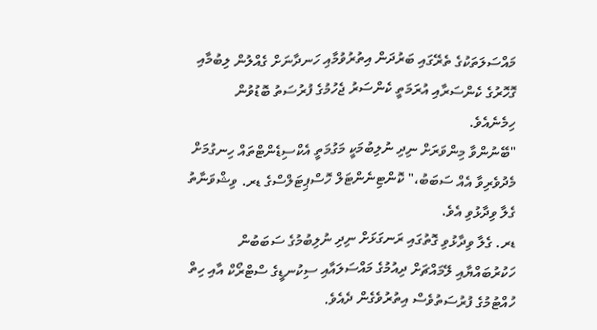މައްސަލަތަކުގެ ތެރޭގައި ބަރުދަން އިތުރުވުމާއި ހަނދާނަށް ގެއްލުން ލިބުމާއި ގޮހޮރުގެ ކެންސަރާއި އުރަމަތީ ކެންސަރު ޖެހުމުގެ ފުރުސަތު ބޮޑުވުން ހިމެނެއެވެ.
"ބޭނުންވާ މިންވަރަށް ނިދި ނުލިބުމަކީ މަގުމަތީ އެކްސިޑެންޓްތައް ހިނގުމަށް މެދުވެރިވާ އެއް ސަބަބު،" ކޮންޓިނެންޓަލް ހޮސްޕިޓަލްސްގެ ޑރ. ވިޝްވަނާތު ގެލާ ވިދާޅުވި އެވެ.
ޑރ. ގެލާ ވިދާޅުވި ގޮތުގައި ރަނގަޅަށް ނިދި ނުލިބުމުގެ ސަބަބުން ހަކުރުބައްޔާއި ލޭމައްޗަށް ދިއުމުގެ މައްސަލައާއި ސިކުނޑީގެ ސްޓްރޯކް އާއި ހިތް ހުއްޓުމުގެ ފުރުސަތުވެސް އިތުރުވެގެން ދެއެވެ.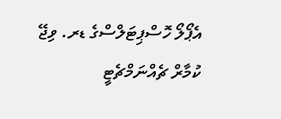އެޕޯލޯ ހޮސްޕިޓަލްސްގެ ޑރ. ވިޖޭ ކުމާރް ޗެއްނަމްޗެޓީ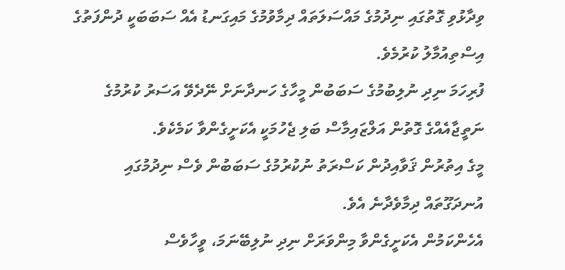ވިދާޅުވި ގޮތުގައި ނިދުމުގެ މައްސަލަތައް ދިމާވުމުގެ މައިގަނޑު އެއް ސަބަބަކީ ދުންފަތުގެ އިސްތިއުމާލު ކުރުމެވެ.
ފުރިހަމަ ނިދި ނުލިބުމުގެ ސަބަބުން މީހާގެ ހަނދާނަށް ނޭދެވޭ އަސަރު ކުރުމުގެ ނަތީޖާއެއްގެ ގޮތުން އަލްޒައިމާސް ބަލި ޖެހުމަކީ އެކަށީގެންވާ ކަމެކެވެ.
މީގެ އިތުރުން ޤަވާއިދުން ކަސްރަތު ނުކުރުމުގެ ސަބަބުން ވެސް ނިދުމުގައި އުނދަގޫތައް ދިމާވެދާނެ އެވެ.
އެހެންކަމުން އެކަށީގެންވާ މިންވަރަށް ނިދި ނުލިބޭނަމަ، ވީހާވެސް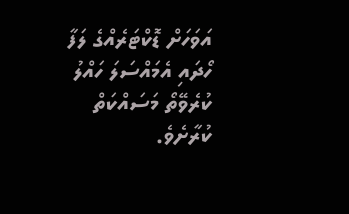އަވަހަށް ޑޮކްޓަރެއްގެ ލަފާ ހޯދައި އެމައްސަލަ ހައްލު ކުރެވޭތޯ މަސައްކަތް ކުރާށެވެ.